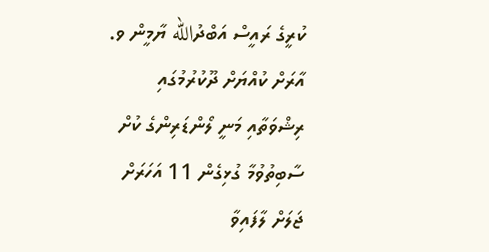ކުރީގެ ރައީސް އަބްދުالله ޔާމީން ވ. އާރަށް ކުއްޔަށް ދޫކުރުމުގައި ރިޝްވަތާއި މަނީ ލޯންޑަރިންގެ ކުށް ސާބިތުވުމާ ގުޅިގެން 11 އަހަރަށް ޖަލަށް ލާފައިވާ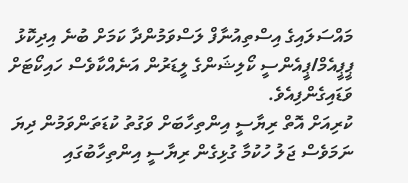މައްސަލައިގެ އިސްތިއުނާފް ލަސްވަމުންދާ ކަމަށް ބުނެ އިދިކޮޅު ޕީޕީއެމް/ޕީއެންސީ ކޯލިޝަންގެ ލީޑަރުން އަނެއްކާވެސް ހައިކޯޓަށް ވަޑައިގެންފިއެވެ.
ކުރިއަށް އޮތް ރިޔާސީ އިންތިހާބަށް ވަގުތު ކުޑަތަންވަމުން ދިޔަ ނަމަވެސް ޖަލު ހުކުމާ ގުޅިގެން ރިޔާސީ އިންތިހާބުގައި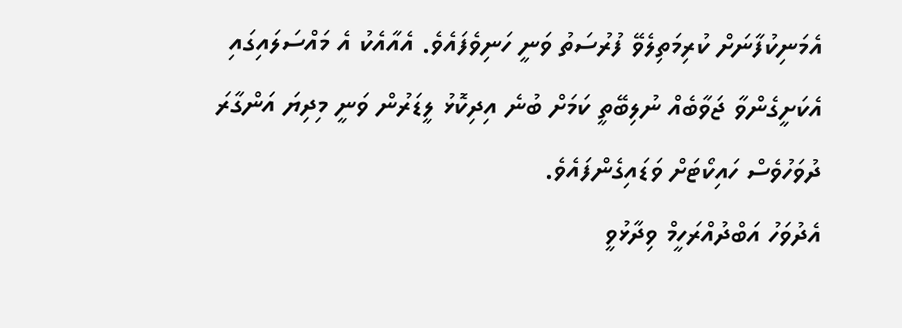އެމަނިކުފާނަށް ކުރިމަތިލެވޭ ފުރުސަތު ވަނީ ހަނިވެފައެވެ. އެއާއެކު އެ މައްސަލައިގައި އެކަށީގެންވާ ޖަވާބެއް ނުލިބޭތީ ކަމަށް ބުނެ އިދިކޮޅު ލީޑަރުން ވަނީ މިދިޔަ އަންގާރަ ދުވަހުވެސް ހައިކޯޓަށް ވަޑައިގެންފައެވެ.
އެދުވަހު އަބްދުއްރަހީމް ވިދާޅުވީ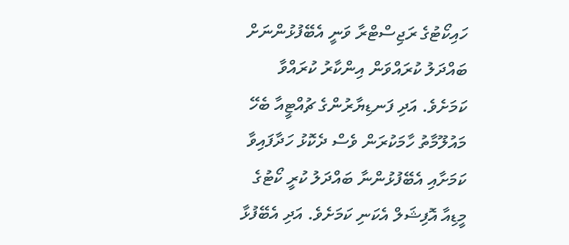ހައިކޯޓުގެ ރަޖިސްޓްރާ ވަނީ އެބޭފުޅުންނަށް ބައްދަލު ކުރައްވަން އިންކާރު ކުރައްވާ ކަމަށެވެ. އަދި ފަނޑިޔާރުންގެ ޗުއްޓީއާ ބެހޭ މައުލޫމާތު ހާމަކުރަން ވެސް ދެކޮޅު ހަދާފައިވާ ކަމަށާއި އެބޭފުޅުންނާ ބައްދަލު ކުރީ ކޯޓުގެ މީޑިއާ އޮފިޝަލް އެކަނި ކަމަށެވެ. އަދި އެބޭފުޅާ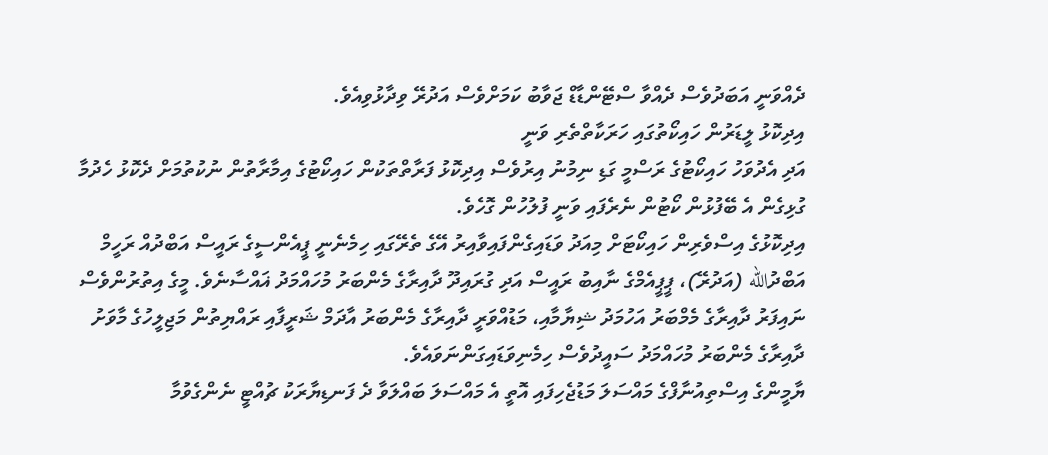ދެއްވަނީ އަބަދުވެސް ދެއްވާ ސްޓޭންޑާޑް ޖަވާބު ކަމަށްވެސް އަދުރޭ ވިދާޅުވިއެވެ.
އިދިކޮޅު ލީޑަރުން ހައިކޯތުގައި ހަރަކާތްތެރި ވަނީ
އަދި އެދުވަހު ހައިކޯޓުގެ ރަސްމީ ގަޑި ނިމުނު އިރުވެސް އިދިކޮޅު ފަރާތްތަކުން ހައިކޯޓުގެ އިމާރާތުން ނުކުތުމަށް ދެކޮޅު ހެދުމާ ގުޅިގެން އެ ބޭފުޅުން ކޯޓުން ނެރެފައި ވަނީ ފުލުހުން ގޮހެވެ.
އިދިކޮޅުގެ އިސްވެރިން ހައިކޯޓަށް މިއަދު ވަޑައިގެންފައިވާއިރު އޭގެ ތެރޭގައި ހިމެނެނީ ޕީއެންސީގެ ރައީސް އަބްދުއް ރަހީމް އަބްދުالله (އަދުރޭ)، ޕީޕީއެމްގެ ނާއިބު ރައީސް އަދި ގުރައިދޫ ދާއިރާގެ މެންބަރު މުހައްމަދު ޣައްސާނެވެ. މީގެ އިތުރުންވެސް ނައިފަރު ދާއިރާގެ މެމްބަރު އަހުމަދު ޝިޔާމާއި، މަޑުއްވަރީ ދާއިރާގެ މެންބަރު އާދަމް ޝަރީފާއި ރައްޔިތުން މަޖިލީހުގެ މާވަށު ދާއިރާގެ މެންބަރު މުހައްމަދު ސައީދުވެސް ހިމެނިވަޑައިގަންނަވައެވެ.
ޔާމީންގެ އިސްތިއުނާފްގެ މައްސަލަ މަޑުޖެހިފައި އޮތީ އެ މައްސަލަ ބައްލަވާ ދެ ފަނޑިޔާރަކު ޗުއްޓީ ނެންގެވުމާ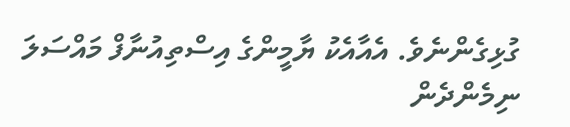ގުޅިގެންނެވެ. އެއާއެކު ޔާމީންގެ އިސްތިއުނާފް މައްސަލަ ނިމެންދެން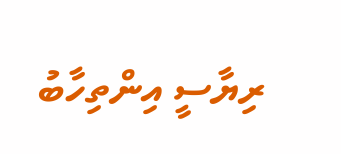ރިޔާސީ އިންތިހާބު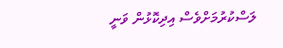ލަސްކުރުމަށްވެސް އިދިކޮޅުން ވަނީ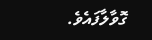ގޮވާލާފައެވެ.